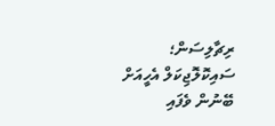ރިޗާލިސަން؛ ސައިކޮލޮޖިކަލް އެހީއަށް ބޭނުން ވެފައި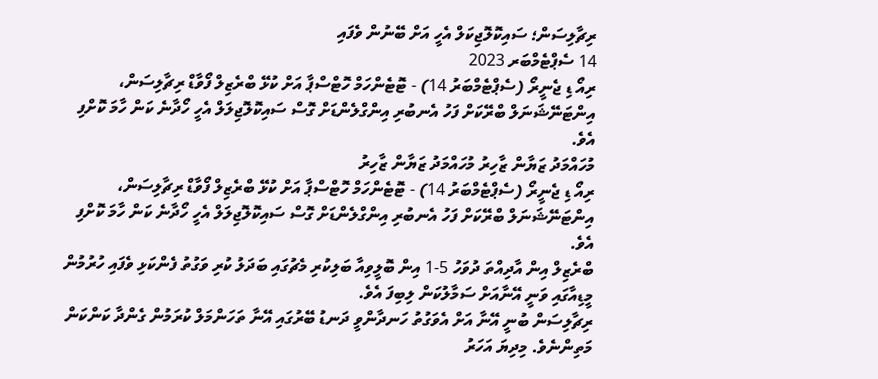ރިޗާލިސަން؛ ސައިކޮލޮޖިކަލް އެހީ އަށް ބޭނުން ވެފައި
14 ސެޕްޓެމްބަރ 2023
ރިއޯ ޑި ޖެނީރޯ (ސެޕްޓެމްބަރު 14) - ޓޮޓެންހަމް ހޮޓްސްޕާ އަށް ކުޅޭ ބްރެޒިލް ފޯވާޑް ރިޗާލިސަން، އިންޓަނޭޝަނަލް ބްރޭކަށް ފަހު އެނބުރި އިންގްލެންޑަށް ގޮސް ސައިކޮލޮޖިލަލް އެހީ ހޯދާނެ ކަން ހާމަ ކޮށްފި އެވެ.
މުހައްމަދު ޒަޔާން ޒާހިރު މުހައްމަދު ޒަޔާން ޒާހިރު
ރިއޯ ޑި ޖެނީރޯ (ސެޕްޓެމްބަރު 14) - ޓޮޓެންހަމް ހޮޓްސްޕާ އަށް ކުޅޭ ބްރެޒިލް ފޯވާޑް ރިޗާލިސަން، އިންޓަނޭޝަނަލް ބްރޭކަށް ފަހު އެނބުރި އިންގްލެންޑަށް ގޮސް ސައިކޮލޮޖިލަލް އެހީ ހޯދާނެ ކަން ހާމަ ކޮށްފި އެވެ.
ބްރެޒިލް އިން އާދިއްތަ ދުވަހު 5-1 އިން ބޮލީވިއާ ބަލިކުރި މެޗުގައި ބަދަލު ކުރި ވަގުތު ފެންކަޅި ވެފައި ހުރުމުން މީޑިއާގައި ވަނީ އޭނާއަށް ސަމާލުކަން ލިބިފަ އެވެ.
ރިޗާލިސަން ބުނީ އޭނާ އަށް އެވަގުތު ހަނދާންވީ ދަނޑު ބޭރުގައި އޭނާ ތަހަންމަލް ކުރަމުން ގެންދާ ކަންކަން މަތިންނެވެ. މިދިޔަ އަހަރު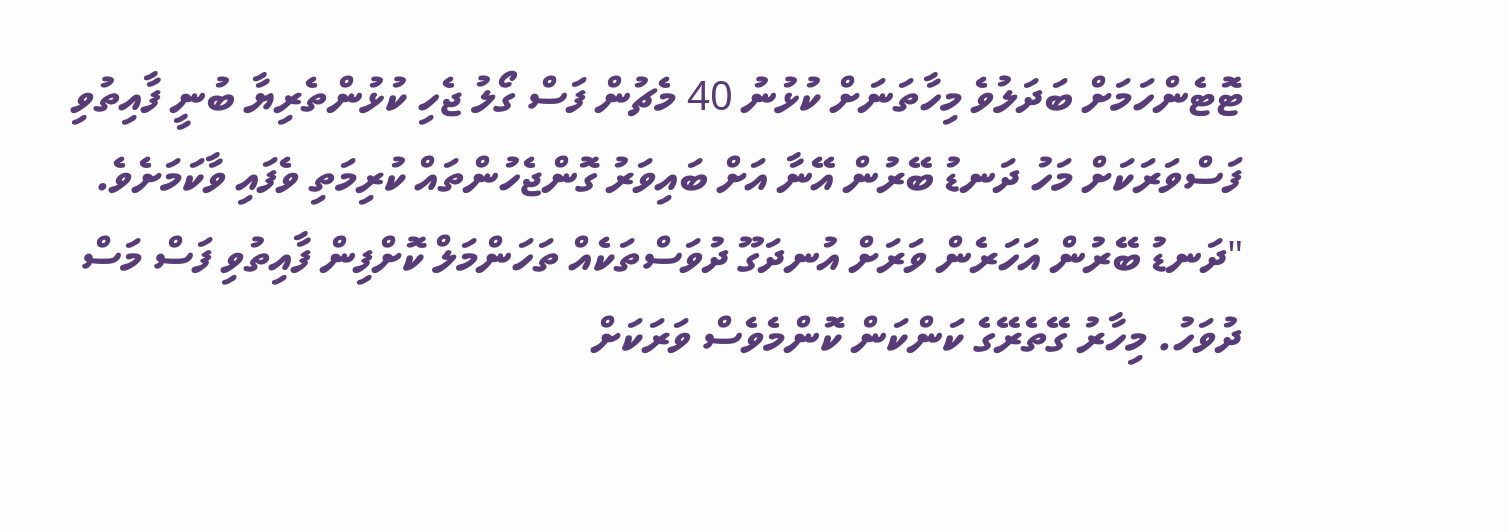ޓޮޓެންހަމަށް ބަދަލުވެ މިހާތަނަށް ކުޅުނު 40 މެޗުން ފަސް ގޯލު ޖެހި ކުޅުންތެރިޔާ ބުނީ ފާއިތުވި ފަސްވަރަކަށް މަހު ދަނޑު ބޭރުން އޭނާ އަށް ބައިވަރު ގޮންޖެހުންތައް ކުރިމަތި ވެފައި ވާކަމަށެވެ.
"ދަނޑު ބޭރުން އަހަރެން ވަރަށް އުނދަގޫ ދުވަސްތަކެއް ތަހަންމަލް ކޮށްފިން ފާއިތުވި ފަސް މަސް ދުވަހު. މިހާރު ގޭތެރޭގެ ކަންކަން ކޮންމެވެސް ވަރަކަށް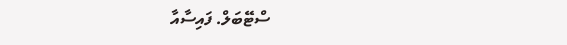ސްޓޭބަލް. ފައިސާއާ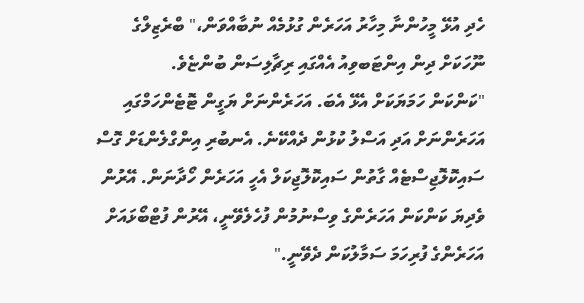ހެދި އުޅޭ މީހުންނާ މިހާރު އަހަރެން ގުޅުމެއް ނުބާއްވަން،" ބްރެޒިލްގެ ނޫހަކަށް ދިން އިންޓަބވިއު އެއްގައި ރިޗާލިސަން ބުންޏެވެ.
"ކަންކަން ހަމަޔަކަށް އެޅޭ އެބަ. އަހަރެންނަށް ޔަގީން ޓޮޓެންހަމްގައި އަހަރެންނަށް އަދި އަސްލު ކުޅުން ދެއްކޭނެ. އެނބުރި އިންގްލެންޑަށް ގޮސް ސައިކޮލޮޖިސްޓެއް ގާތުން ސައިކޮލޮޖިކަލް އެހީ އަހަރެން ހޯދާނަން. އޭރުން ވެދިޔަ ކަންކަން އަހަރެންގެ ވިސްނުމުން ފުހެލެވޭނީ، އޭރުން ފުޓްބޯޅައަށް އަހަރެންގެ ފުރިހަމަ ސަމާލުކަން ދެވޭނީ."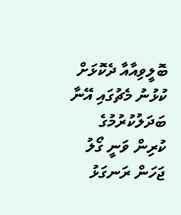ބޮލީވިއާއާ ދެކޮޅަށް ކުޅުނު މެޗުގައި އޭނާ ބަދަލުކުރުމުގެ ކުރިން ވަނީ ގޯލު ޖަހަން ރަނގަޅު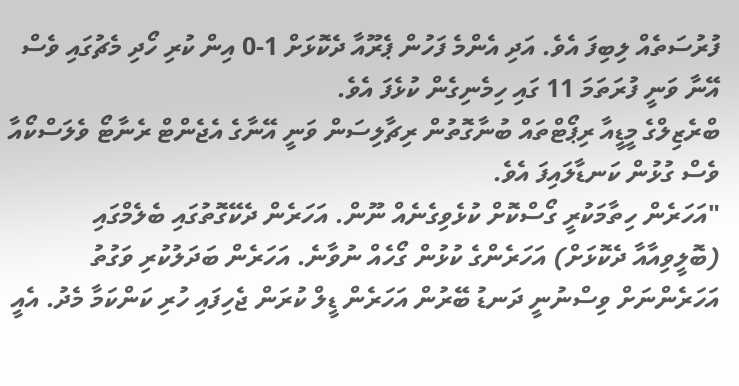ފުރުސަތެއް ލިބިފަ އެވެ. އަދި އެންމެ ފަހުން ޕެރޫއާ ދެކޮޅަށް 1-0 އިން ކުރި ހޯދި މެޗުގައި ވެސް އޭނާ ވަނީ ފުރަތަމަ 11 ގައި ހިމެނިގެން ކުޅެފަ އެވެ.
ބްރެޒިލްގެ މީޑީއާ ރިޕޯޓްތައް ބުނާގޮތުން ރިޗާލިސަން ވަނީ އޭނާގެ އެޖެންޓް ރެނާޓޯ ވެލަސްކޯއާ ވެސް ގުޅުން ކަނޑާލައިފަ އެވެ.
"އަހަރެން ހިތާމަކުރީ ގޯސްކޮށް ކުޅެވިގެނެއް ނޫން. އަހަރެން ދެކޭގޮތުގައި ބެލެމްގައި (ބޮލީވިއާއާ ދެކޮޅަށް) އަހަރެންގެ ކުޅުން ގޯހެއް ނުވާނެ. އަހަރެން ބަދަލުކުރި ވަގުތު އަހަރެންނަށް ވިސްނުނީ ދަނޑު ބޭރުން އަހަރެން ޑީލް ކުރަން ޖެހިފައި ހުރި ކަންކަމާ މެދު. އެއީ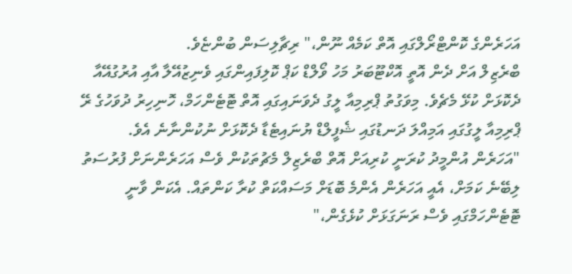އަހަރެންގެ ކޮންޓްރޯލްގައި އޮތް ކަމެއް ނޫން،" ރިޗާލިސަން ބުންޏެވެ.
ބްރެޒިލް އަށް ދެން އޮތީ އޮކްޓޫބަރު މަހު ވޯލްޑް ކަޕް ކޮލިފައިންގައި ވެނިޒުއޭލާ އާއި އުރުގުއޭއާ ދެކޮޅަށް ކުޅޭ މެޗެވެ. މިވަގުތު ޕްރިމިއާ ލީގު ދެވަނައިގައި އޮތް ޓޮޓެންހަމް، ހޮނިހިރު ދުވަހުގެ ރޭ ޕްރިމިއާ ލީގުގައި އަމިއްލަ ދަނޑުގައި ޝެފީލްޑް ޔުނައިޓެޑާ ދެކޮޅަށް ނުކުންނާނެ އެވެ.
"އަހަރެން އުންމީދު ކުރަނީ ކުރިއަށް އޮތް ބްރެޒިލް މެޗުތަކުން ވެސް އަހަރެންނަށް ފުރުސަތު ލިބޭނެ ކަމަށް، އެއީ އަހަރެން އެންމެ ބޮޑަށް މަސައްކަތް ކުރާ ކަންތައް. އެކަން ވާނީ ޓޮޓެންހަމްގައި ވެސް ރަނަގަޅަށް ކުޅެގެން،"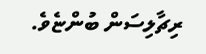ރިޗާލިސަން ބުންޏެވެ.